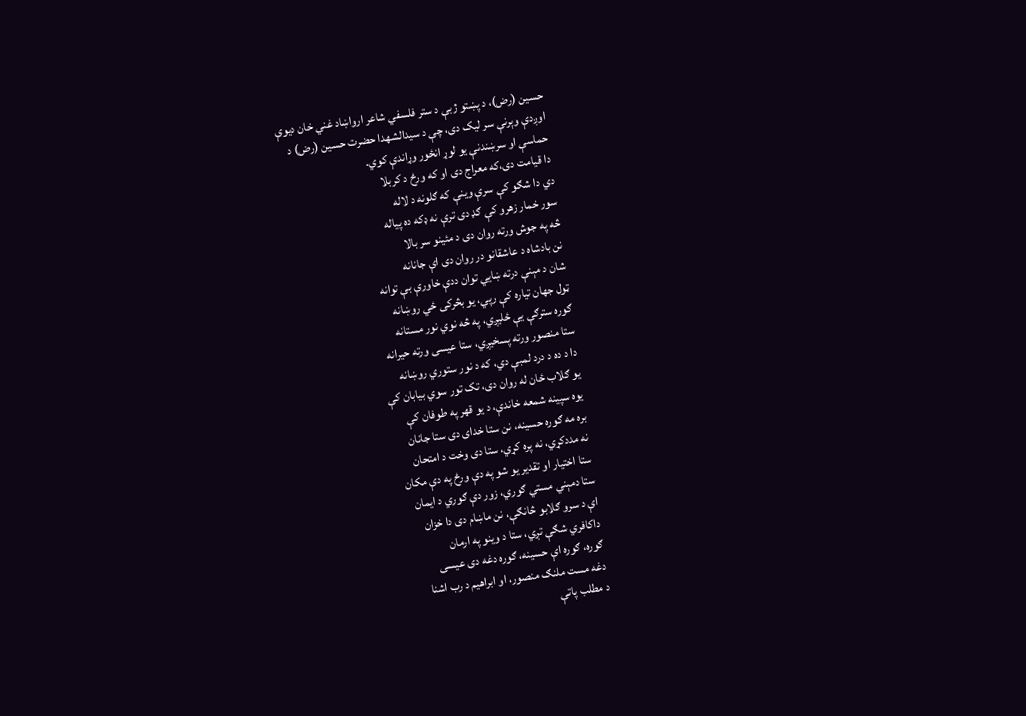حسين (رض)، د پښتو ژبې د ستر فلسفي شاعر ارواښاد غني خان دیوې
اوږدې وېرنې سر لیک دی، چې د سیدالشهدا حضرت حسین (رض) د
حماسې او سرښندنې یو لوړ انځور وړاندې کوي.
دا قیامت دی،که معراج دی او که ورځ د کربلا
دي دا شګو کې سرې وینې که ګلونه د لاله
سور خمار زهرو کې ګډ دی ترې نه ډکه ده پیاله
څه په جوش ورته روان دی د مئینو سر بالا
نن بادشاه د عاشقانو در روان دی اې جانانه
شان د مېنې درته ښايي توان ددې خاورې بې توانه
ټول جهان تیاره کې رپي، یو بڅرکی ځي روښانه
ګوره سترګې یې ځلیږي، په څه نوي نور مستانه
ستا منصور ورته پسخیږي، ستا عیسی ورته حیرانه
دا د ده د درد لمبې دي، که د نور ستوري روښانه
یو ګلاب ځان له روان دی، تک تور سوي بیابان کې
یوه سپینه شمعه خاندې، د یو قهر په طوفان کې
بره مه ګوره حسینه، نن ستا خدای دی ستا جانان
نه مددکړي، نه پره کړي، ستا دی وخت د امتحان
ستا اختیار او تقدیر یو شو په دې ورځ په دې مکان
ستا دمېني مستي ګوري، زور دې ګوري د ایمان
اې د سرو ګلابو څانګې، نن ماښام دی دا خزان
داکافري شګې تږي، ستا د وینو په ارمان
ګوره، ګوره اې حسینه، ګوره دغه دی عیسی
دغه مست ملنګ منصور، او ابراهیم د رب اشنا
د مطلب پاتې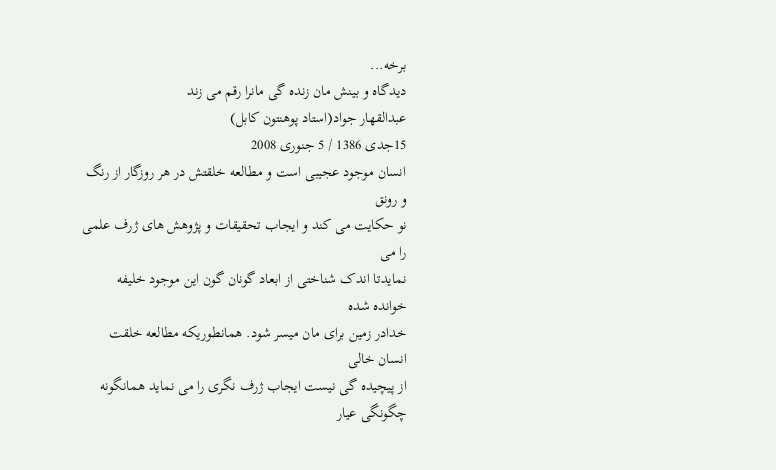برخه...
ديدگاه و بینش مان زنده گی مانرا رقم می زند
عبدالقهار جواد(استاد پوهنتون کابل)
15جدی 1386 / 5 جنوری 2008
انسان موجود عجیبی است و مطالعه خلقتش در هر روزگار از رنگ و رونق
نو حکایت می کند و ایجاب تحقیقات و پژوهش های ژرف علمی را می
نمایدتا اندک شناختی از ابعاد گونان گون این موجود خلیفه خوانده شده
خدادر زمین برای مان میسر شود. همانطوریکه مطالعه خلقت انسان خالی
از پیچیده گی نیست ایجاب ژرف نگری را می نماید همانگونه چگونگی عیار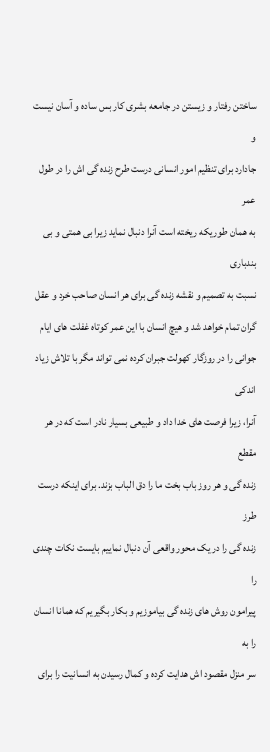ساختن رفتار و زیستن در جامعه بشری کار بس ساده و آسان نیست و
جادارد برای تنظیم امور انسانی درست طرح زنده گی اش را در طول عمر
به همان طوریکه ریخته است آنرا دنبال نماید زیرا بی همتی و بی بندباری
نسبت به تصمیم و نقشه زنده گی برای هر انسان صاحب خرد و عقل
گران تمام خواهد شد و هیچ انسان با این عمر کوتاه غفلت های ایام
جوانی را در روزگار کهولت جبران کرده نمی تواند مگر با تلاش زیاد اندکی
آنرا، زیرا فرصت های خدا داد و طبیعی بسیار نادر است که در هر مقطع
زنده گی و هر روز باب بخت ما را دق الباب بزند. برای اینکه درست طرز
زنده گی را در یک محور واقعی آن دنبال نماییم بایست نکات چندی را
پیرامون روش های زنده گی بیاموزیم و بکار بگیریم که همانا انسان را به
سر منزل مقصود اش هدایت کرده و کمال رسیدن به انسانیت را برای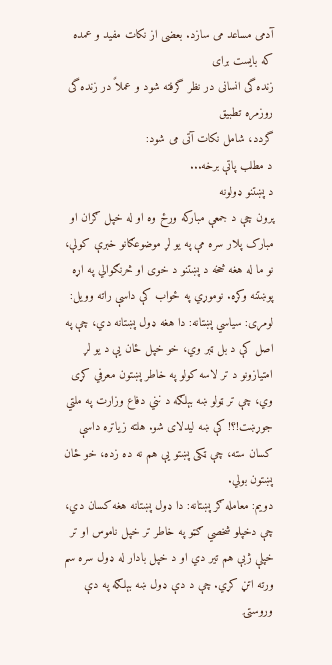آدمی مساعد می سازد. بعضی از نکات مفید و عمده که بایست برای
زنده گی انسانی در نظر گرفته شود و عملاً در زنده گی روزمره تطبیق
گردد، شامل نکات آتی می شود:
د مطلب پاتې برخه...
د پښتنو ډولونه
پرون چې د جمعې مبارکه ورځ وه او له خپل ګران او مبارک پلار سره مې په یو لړ موضوعګانو خبرې کولې، نو ما له هغه څخه د پښتنو د خوی او څرنګوالي په اړه پوښتنه وکړه. نوموړي په ځواب کې داسې راته وویل:
لومړی: سیاسي پښتانه: دا هغه ډول پښتانه دي، چې په اصل کې د بل ټبر وي، خو خپل ځان یې د یو لړ امتیازونو د تر لاسه کولو په خاطر پښتون معرفي کړی وي، چې تر ټولو ښه بېلګه د نني دفاع وزارت په ملتي جوړښت!؟! کې ښه لیدلای شو. هلته زیاتره داسې کسان سته، چې ټکی پښتو یې هم نه ده زده، خو ځان پښتون بولي.
دویم: معامله ګر پښتانه: دا ډول پښتانه هغه کسان دي، چې دخپلو شخصي ګټو په خاطر تر خپل ناموس او تر خپلې ژبې هم تیر دي او د خپل بادار له ډول سره سم ورته اتڼ کړي. چې د دې ډول ښه بېلګه په دې وروستۍ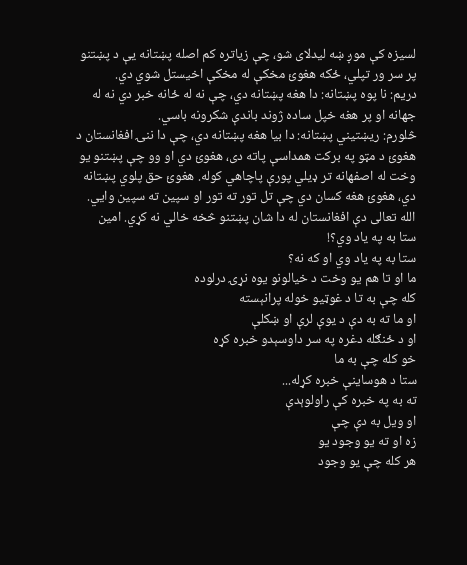لسیزه کې موږ ښه لیدلای شو، چې زیاتره کم اصله پښتانه یې د پښتنو پر سر ور تپلي، ځکه هغوئ مخکې له مخکې اخیستل شوي دي.
دریم: نا پوه پښتانه: دا هغه پښتانه دي، چې نه له ځانه خبر دي نه له جهانه او پر هغه خپل ساده ژوند باندې شکرونه باسي.
څلورم: ریښتیني پښتانه: دا بیا هغه پښتانه دي، چې دا ننۍ افغانستان د هغوئ د مټو په برکت همداسې پاته دی، هغوئ دي او وو چې پښتنو یو وخت له اصفهانه تر ډیلي پورې پاچاهي کوله. هغوئ حق پلوي پښتانه دي، هغوئ هغه کسان دي چې تل تور ته تور او سپین ته سپین وايي. الله تعالی دې افغانستان له دا شان پښتنو څخه خالي نه کړي. امین
ستا به په یاد وي؟!
ستا به په ياد وي او که نه؟
ما او تا هم يو وخت د خيالونو يوه نړۍ درلوده
کله چې به تا د غوټيو خوله پرانېسته
او ما ته به دې د يوې لرې او ښکلې
او د ځنګله دغره په سر داوسېدو خبره کړه
خو کله چې به ما
ستا د هوساينې خبره کړله...
ته به په خبره کې راولوېدې
او ويل به دې چې
زه او ته يو وجود يو
هر کله چې يو وجود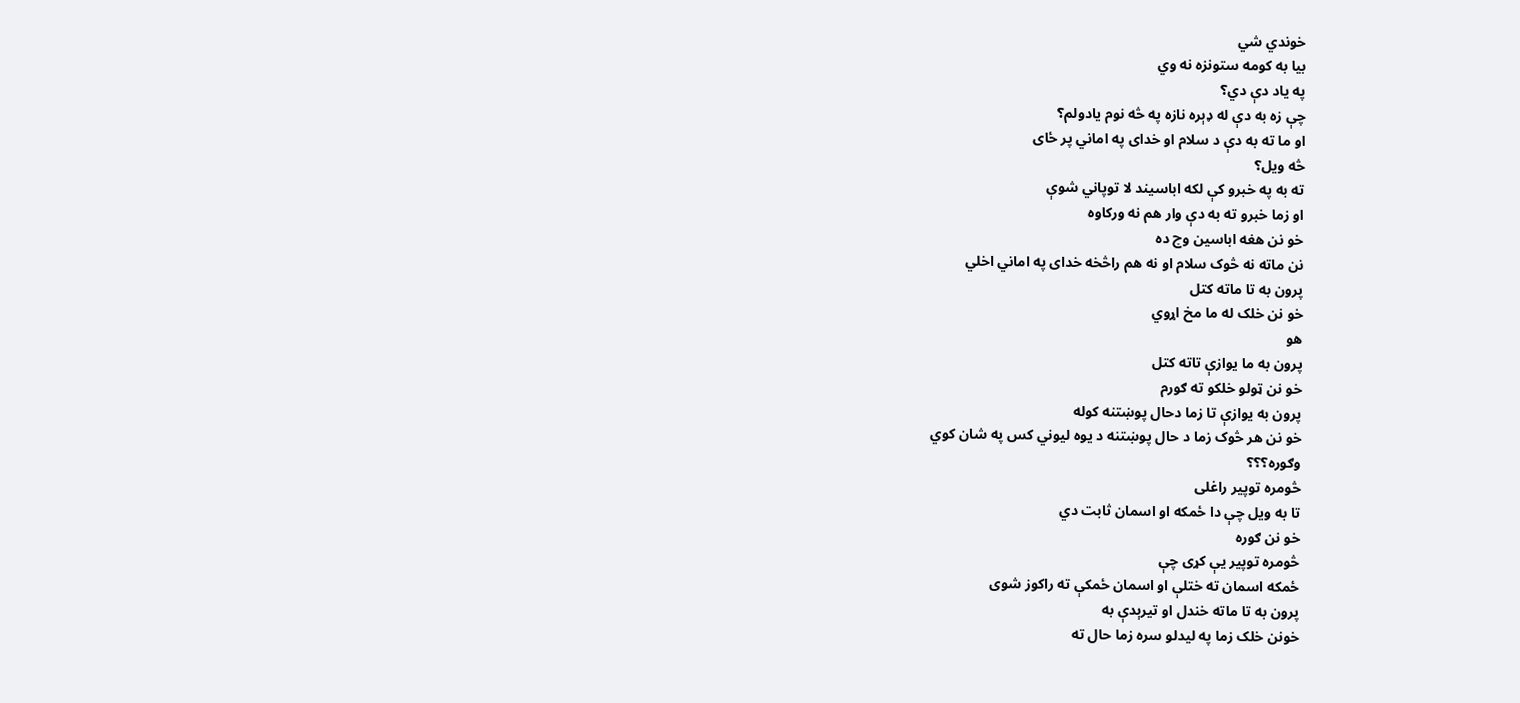خوندي شي
بيا به کومه ستونزه نه وي
په ياد دې دي؟
چې زه به دې له ډېره نازه په څه نوم يادولم؟
او ما ته به دې د سلام او خدای په اماني پر ځای
څه ويل؟
ته به په خبرو کې لکه اباسيند لا توپاني شوې
او زما خبرو ته به دې وار هم نه ورکاوه
خو نن هغه اباسين وچ ده
نن ماته نه څوک سلام او نه هم راڅخه خدای په اماني اخلي
پرون به تا ماته کتل
خو نن خلک له ما مخ اړوي
هو
پرون به ما يوازې تاته کتل
خو نن ټولو خلکو ته ګورم
پرون به يوازې تا زما دحال پوښتنه کوله
خو نن هر څوک زما د حال پوښتنه د يوه ليوني کس په شان کوي
وګوره؟؟؟
څومره توپير راغلی
تا به ويل چې دا ځمکه او اسمان ثابت دي
خو نن ګوره
څومره توپير يې کړی چې
ځمکه اسمان ته ختلې او اسمان ځمکې ته راکوز شوی
پرون به تا ماته خندل او تيرېدې به
خونن خلک زما په ليدلو سره زما حال ته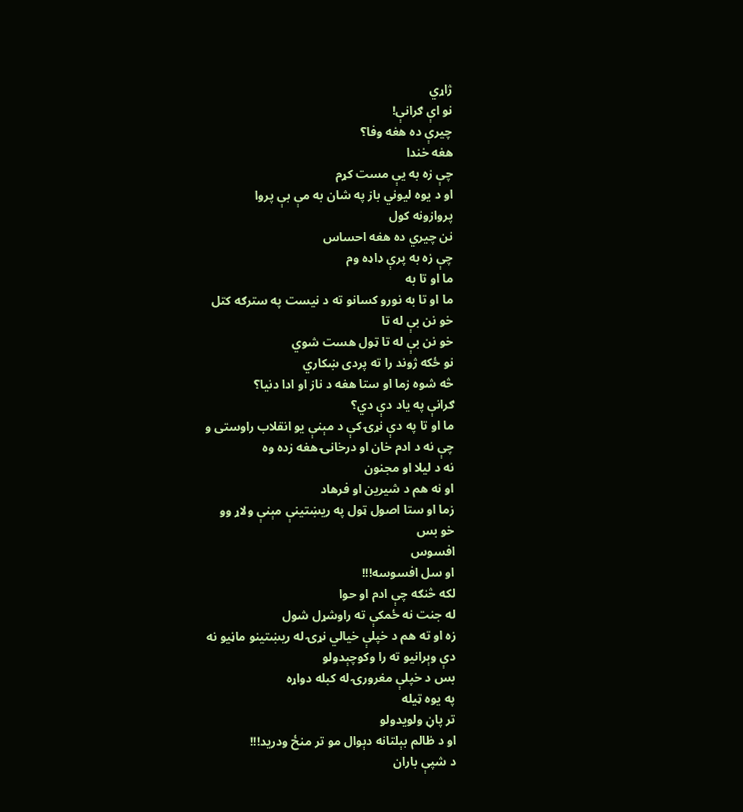ژاړي
نو اې ګرانې!
چيرې ده هغه وفا؟
هغه خندا
چې زه به يې مست کړم
او د يوه ليوني باز په شان به مې بې پروا
پروازونه کول
نن چيري ده هغه احساس
چې زه به پرې ډاډه وم
ما او تا به
ما او تا به نورو کسانو ته د نيست په سترګه کتل
خو نن بې له تا
خو نن بې له تا ټول هست شوي
نو ځکه ژوند را ته پردی ښکاري
څه شوه زما او ستا هغه د ناز او ادا دنيا؟
ګرانې په ياد دې دي؟
ما او تا په دې نړۍ کې د مېنې يو انقلاب راوستی و
چې نه د ادم خان او درخانۍ هغه زده وه
نه د ليلا او مجنون
او نه هم د شيرين او فرهاد
زما او ستا اصول ټول په ريښتينې مېنې ولاړ وو
خو بس
افسوس
او سل افسوسه!!!
لکه څنګه چې ادم او حوا
له جنت نه ځمکې ته راوشړل شول
زه او ته هم د خپلې خيالي نړۍ له ريښتينو ماڼيو نه
دې وېرانيو ته را وکوچېدولو
بس د خپلې مغرورۍ له کبله دواړه
په يوه ټيله
تر پاڼ ولويدولو
او د ظالم بېلتانه دېوال مو تر منځ ودريد!!!
د شپې باران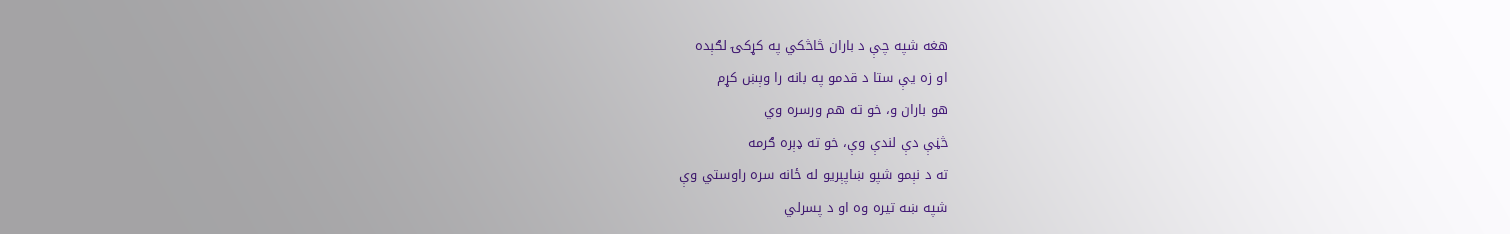هغه شپه چې د باران څاڅکي په کړکۍ لګېده
او زه يې ستا د قدمو په بانه را وېښ کړم
هو باران و، خو ته هم ورسره وي
څڼې دې لندې وې، خو ته ډېره ګرمه
ته د نېمو شپو ښاپېريو له ځانه سره راوستي وې
شپه ښه تيره وه او د پسرلي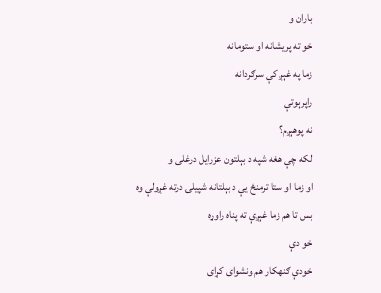باران و
خو ته پريشانه او ستومانه
زما په غېږ کې سرګردانه
راپرېوتې
نه پوهېږم؟
لکه چې هغه شپه د بېلتون عزرايل درغلی و
او زما او ستا ترمنځ يې د بېلتانه شپيلۍ درته غږولې وه
بس تا هم زما غېږې ته پناه راوړه
خو دې
خودې ګنهکار هم ونشوای کړای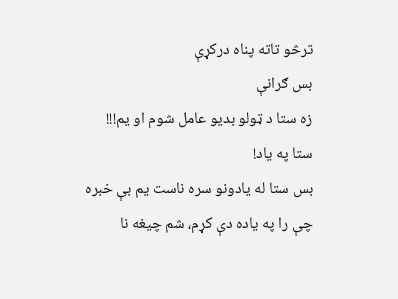ترڅو تاته پناه درکړې
بس ګرانې
زه ستا د ټولو بديو عامل شوم او يم!!!
ستا په یاد!
بس ستا له يادونو سره ناست يم بې خبره
چې را په ياده دې کړم، شم چيغه نا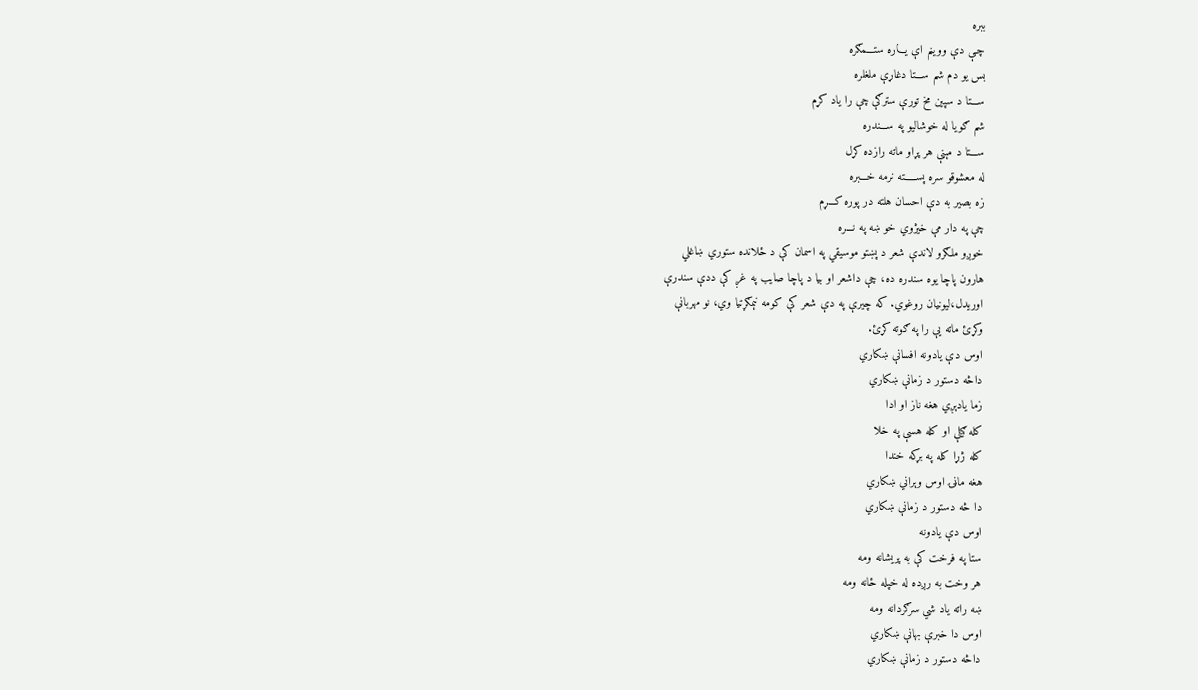ببره
چـې دې ووينم اې يـــاره ستـــمګره
بس يو دم شم ســـتا دغاړې ملغلره
ســـتا د سپين مخ تورې سترګې چې را ياد کړم
شم ګويا له خوشاليو په ســـندره
ســـتا د مېنې هر پړاو ماته رازده کړل
له معشوقو سره پســـــته نرمه خـــبره
زه بصير به دې احسان هلته در پوره کـــړم
چې په دار مې خيژوي خو ښه په نـــره
خوږو ملګرو لاندې شعر د پښتو موسيقي په اسمان کې د ځلانده ستوري ښاغلي
هارون پاچا يوه سندره ده، چې داشعر او بيا د پاچا صايب په غږ کې ددې سندرې
اوريدل،ليونيان روغوي. که چيرې په دې شعر کې کومه نېمګړتيا وي، نو مهربانې
وکړئ ماته يې را په ګوته کړئ.
اوس دې يادونه افسانې ښکاري
داڅه دستور د زمانې ښکاري
زما يادېږي هغه ناز او ادا
کله ګيلې او کله هسې په خلا
کله ژړا کله په بړکه خندا
هغه ماڼۍ اوس وېراني ښکاري
دا څه دستور د زمانې ښکاري
اوس دې يادونه
ستا په فرخت کې به پريشانه ومه
هر وخت به رږده له خپله ځانه ومه
ښه راته ياد شي سرګردانه ومه
اوس دا خبرې بهانې ښکاري
داڅه دستور د زمانې ښکاري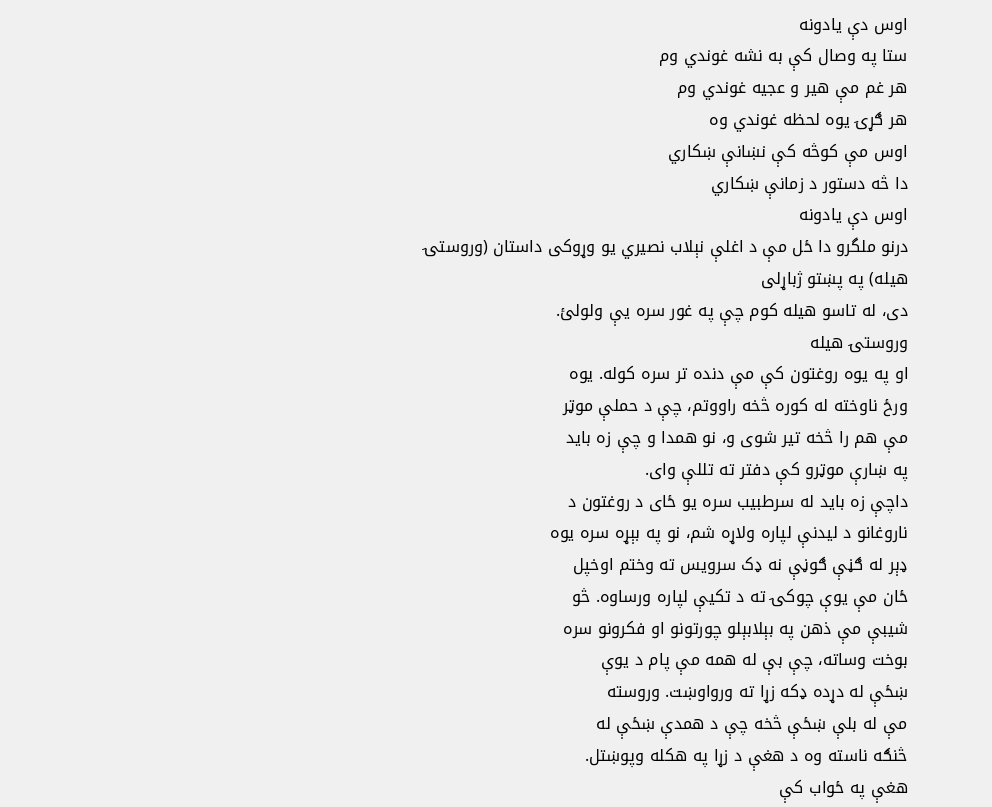اوس دې يادونه
ستا په وصال کې به نشه غوندي وم
هر غم مې هير و عجيه غوندي وم
هر ګړۍ يوه لحظه غوندي وه
اوس مې کوڅه کې نښانې ښکاري
دا څه دستور د زمانې ښکاري
اوس دې يادونه
درنو ملگرو دا ځل مې د اغلې نېلاب نصیري یو وړوکی داستان (وروستۍ هیله) په پښتو ژباړلی
دی، له تاسو هیله کوم چې په غور سره یې ولولئ.
وروستۍ هیله
او په یوه روغتون کې مې دنده تر سره کوله. یوه
ورځ ناوخته له کوره څخه راووتم، چې د حملې موټر
مې هم را څخه تیر شوی و، نو همدا و چې زه باید
په ښارې موټرو کې دفتر ته تللې وای.
داچې زه باید له سرطبیب سره یو ځای د روغتون د
ناروغانو د لیدنې لپاره ولاړه شم، نو په بېړه سره یوه
ډېر له ګڼې ګوڼې نه ډک سرویس ته وختم اوخپل
ځان مې یوې چوکۍ ته د تکیې لپاره ورساوه. څو
شیبې مې ذهن په بېلابېلو چورتونو او فکرونو سره
بوخت وساته، چې بې له همه مې پام د یوې
ښځې له دړده ډکه زړا ته ورواوښت. وروسته
مې له بلې ښځې څخه چې د همدې ښځې له
څنګه ناسته وه د هغې د زړا په هکله وپوښتل.
هغې په ځواب کې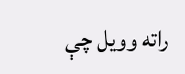راته وویل چې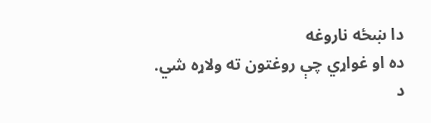دا ښځه ناروغه
ده او غواړي چې روغتون ته ولاړه شي.
د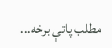مطلب پاتې برخه...